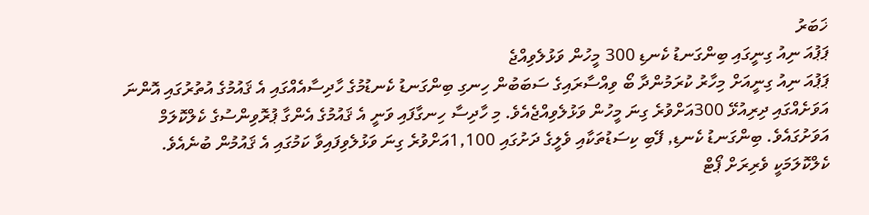ޚަބަރު
ޕަޕުއަ ނިއު ގިނީގައި ބިންގަނޑު ކެނޑި 300 މީހުން ވަޅުލެވިއްޖެ
ޕަޕުއަ ނިއު ގިނީއަށް މިހާރު ކުރަމުންދާ ބޯ ވިއްސާރައިގެ ސަބަބުން ހިނގި ބިންގަނޑު ކެނޑުމުގެ ހާދިސާއެއްގައި އެ ޤައުމުގެ އުތުރުގައި އޮންނަ އަވަށެއްގައި ދިރިއުޅޭ 300އަށްވުރެ ގިނަ މީހުން ވަޅުލެވިއްޖެއެވެ. މި ހާދިސާ ހިނގާފައި ވަނީ އެ ޤައުމުގެ އެންގާ ޕުރޮވިންސުގެ ކެލްކޮލަމް އަވަށުގައެވެ. ބިންގަނޑު ކެނޑި, ފޭބި ކިސަޑުތަކާއި ވެލީގެ ދަށުގައި 1,100އަށްވުރެ ގިނަ ވަޅުލެވިފައިވާ ކަމުގައި އެ ޤައުމުން ބުނެއެވެ.
ކެލްކޮލަމަކީ ވެރިރަށް ޕޯޓް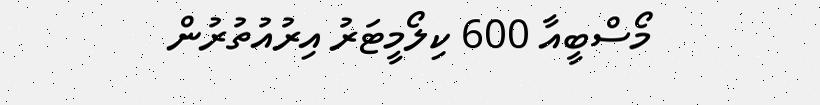މޯސްބީއާ 600 ކިލޯމީޓަރު އިރުއުތުރުން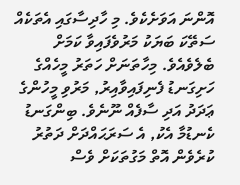އޮންނަ އަވަށެކެވެ. މި ހާދިސާގައި އެތަކެއް ސަތޭކަ ބަޔަކު މަރުވެފައިވާ ކަމަށް ބެލެވެއެވެ. މިހާތަނަށް ހަތަރު މީހެއްގެ ހަށިގަނޑު ފެނިފައިވާއިރު, މަރުވި މީހުންގެ ޢަދަދު އަދި ސާފެއް ނޫނެވެ. ބިންގަނޑު ކެނޑުމާ އެކު, އެ ސަރަޙައްދަށް ދަތުރު ކުރެވެން އޮތް މަގުތަކަށް ވެސް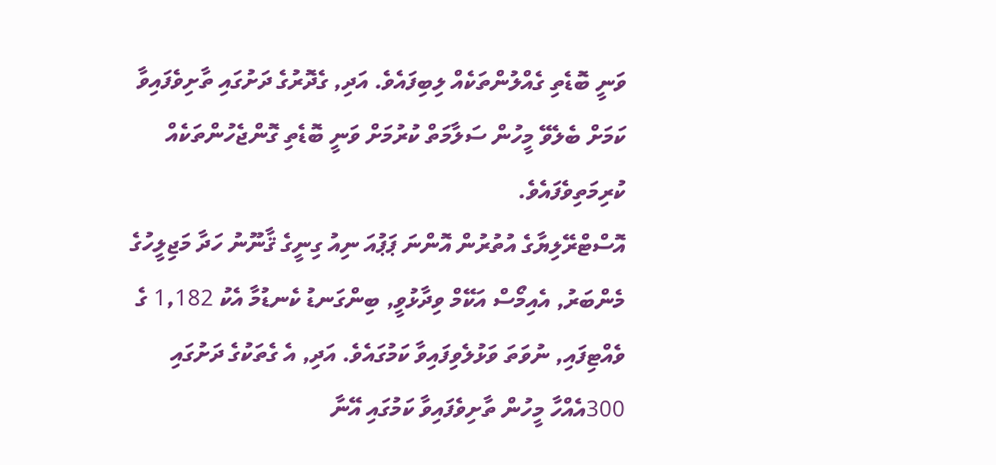ވަނީ ބޮޑެތި ގެއްލުންތަކެއް ލިބިފައެވެ. އަދި, ގެދޮރުގެ ދަށުގައި ތާށިވެފައިވާ ކަމަށް ބެލެވޭ މީހުން ސަލާމަތް ކުރުމަށް ވަނީ ބޮޑެތި ގޮންޖެހުންތަކެއް ކުރިމަތިވެފައެވެ.
އޮސްޓްރޭލިޔާގެ އުތުރުން އޮންނަ ޕަޕުއަ ނިއު ގިނީގެ ޤާނޫނު ހަދާ މަޖިލީހުގެ މެންބަރު, އެއިމޯސް އަކޭމް ވިދާޅުވީ, ބިންގަނޑު ކެނޑުމާ އެކު 1,182 ގެ ވެއްޓިފައި, ނުވަތަ ވަޅުލެވިފައިވާ ކަމުގައެވެ. އަދި, އެ ގެތަކުގެ ދަށުގައި 300އެއްހާ މީހުން ތާށިވެފައިވާ ކަމުގައި އޭނާ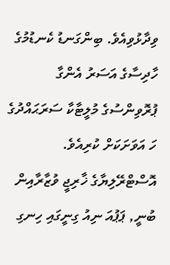ވިދާޅުވިއެވެ. ބިންގަނޑު ކެނޑުމުގެ ހާދިސާގެ އަސަރު އެންގާ ޕުރޮވިންސުގެ މުލީޓާކާ ސަރަޙައްދުގެ ހަ އަވަށަކަށް ކުރިއެވެ.
އޮސްޓްރޭލިޔާގެ ޚާރިޖީ ވުޒާރާއިން ބުނީ, ޕަޕުއަ ނިއު ގިނީގައި ހިނގި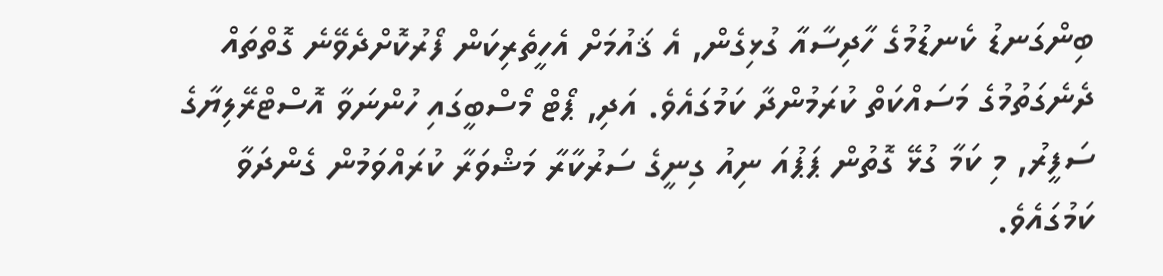ބިންގަނޑު ކެނޑުމުގެ ހާދިސާއާ ގުޅިގެން, އެ ޤައުމަށް އެހީތެރިކަން ފޯރުކޮށްދެވޭނެ ގޮތްތައް ދެނެގަތުމުގެ މަސައްކަތް ކުރަމުންދާ ކަމުގައެވެ. އަދި, ޕޯޓް މޯސްބީގައި ހުންނަވާ އޮސްޓްރޭލިޔާގެ ސަފީރު, މި ކަމާ ގުޅޭ ގޮތުން ޕަޕުއަ ނިއު ގިނީގެ ސަރުކާރާ މަޝްވަރާ ކުރައްވަމުން ގެންދަވާ ކަމުގައެވެ.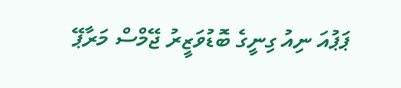ޕަޕުއަ ނިއު ގިނީގެ ބޮޑުވަޒީރު ޖޭމްސް މަރާޕޭ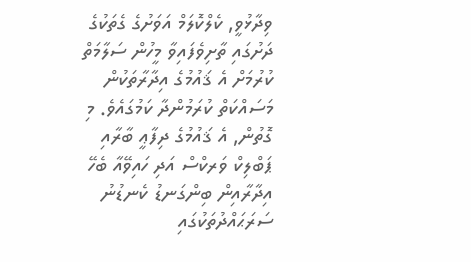ވިދާޅުވީ, ކެލްކޮލަމް އަވަށުގެ ގެތަކުގެ ދަށުގައި ތާށިވެފައިވާ މީހުން ސަލާމަތް ކުރުމަށް އެ ޤައުމުގެ އިދާރާތަކުން މަސައްކަތް ކުރަމުންދާ ކަމުގައެވެ. މި ގޮތުން, އެ ޤައުމުގެ ދިފާޢީ ބާރާއި ޕަބްލިކް ވަރކްސް އަދި ހައިވޭއާ ބެހޭ އިދާރާއިން ބިންގަނޑު ކެނޑުނު ސަރަޙައްދުތަކުގައި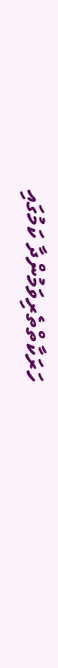ހަރަކާތްތެރިވަމުންދާ ކަމުގައި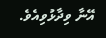އޭނާ ވިދާޅުވިއެވެ.